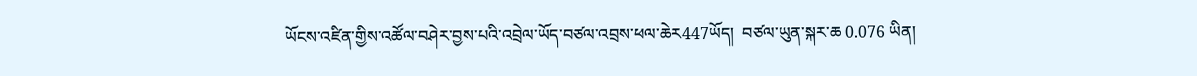ཡོངས་འཛིན་གྱིས་འཚོལ་བཤེར་བྱས་པའི་འབྲེལ་ཡོད་བཙལ་འབྲས་ཕལ་ཆེར447ཡོད།  བཙལ་ཡུན་སྐར་ཆ 0.076 ཡིན།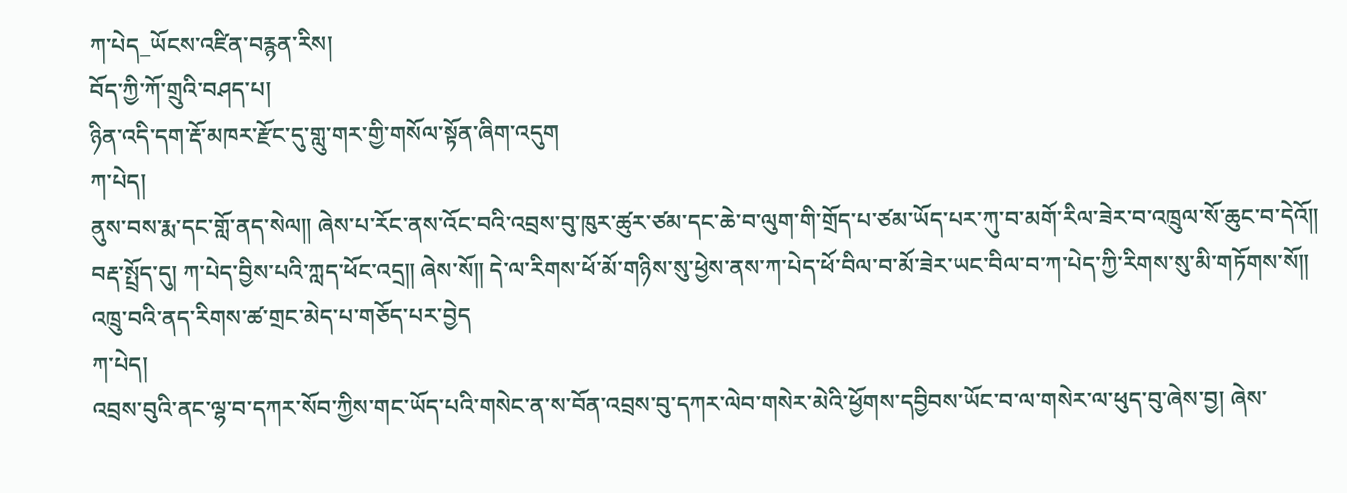ཀ་པེད_ཡོངས་འཛིན་བརྙན་རིས།
བོད་ཀྱི་ཀོ་གྲུའི་བཤད་པ།
ཉིན་འདི་དག་རྡོ་མཁར་རྫོང་དུ་གླུ་གར་གྱི་གསོལ་སྟོན་ཞིག་འདུག
ཀ་པེད།
ནུས་བས་རྨ་དང་གློ་ནད་སེལ༎ ཞེས་པ་རོང་ནས་འོང་བའི་འབྲས་བུ་ཁུར་ཚུར་ཙམ་དང་ཆེ་བ་ལུག་གི་གྲོད་པ་ཙམ་ཡོད་པར་ཀུ་བ་མགོ་རིལ་ཟེར་བ་འཁྲུལ་སོ་ཆུང་བ་དེའོ༎ བརྡ་སྤྲོད་དུ། ཀ་པེད་བྱིས་པའི་ཀླད་ཕོང་འདྲ༎ ཞེས་སོ༎ དེ་ལ་རིགས་ཕོ་མོ་གཉིས་སུ་ཕྱེས་ནས་ཀ་པེད་ཕོ་བིལ་བ་མོ་ཟེར་ཡང་བིལ་བ་ཀ་པེད་ཀྱི་རིགས་སུ་མི་གཏོགས་སོ༎ འཁྲུ་བའི་ནད་རིགས་ཚ་གྲང་མེད་པ་གཅོད་པར་བྱེད
ཀ་པེད།
འབྲས་བུའི་ནང་ལྷ་བ་དཀར་སོབ་ཀྱིས་གང་ཡོད་པའི་གསེང་ན་ས་བོན་འབྲས་བུ་དཀར་ལེབ་གསེར་མེའི་ཕྱོགས་དབྱིབས་ཡོང་བ་ལ་གསེར་ལ་ཕུད་བུ་ཞེས་བྱ། ཞེས་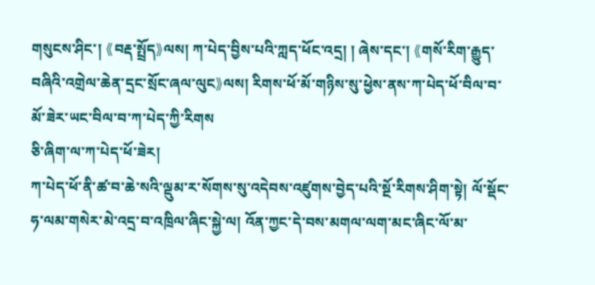གསུངས་ཤིང་། 《བརྡ་སྤྲོད》ལས། ཀ་པེད་བྱིས་པའི་ཀླད་ཕོང་འདྲ། ། ཞེས་དང་། 《གསོ་རིག་རྒྱུད་བཞིའི་འགྲེལ་ཆེན་དྲང་སྲོང་ཞལ་ལུང》ལས། རིགས་ཕོ་མོ་གཉིས་སུ་ཕྱེས་ནས་ཀ་པེད་ཕོ་བིལ་བ་མོ་ཟེར་ཡང་བིལ་བ་ཀ་པེད་ཀྱི་རིགས
ཅི་ཞིག་ལ་ཀ་པེད་ཕོ་ཟེར།
ཀ་པེད་ཕོ་ནི་ཚ་བ་ཆེ་སའི་ལྡུམ་ར་སོགས་སུ་འདེབས་འཛུགས་བྱེད་པའི་སྔོ་རིགས་ཤིག་སྟེ། ལོ་སྡོང་ཧ་ལམ་གསེར་མེ་འདྲ་བ་འཁྲིལ་ཞིང་སྐྱེ་ལ། འོན་ཀྱང་དེ་བས་མགལ་ལག་མང་ཞིང་ལོ་མ་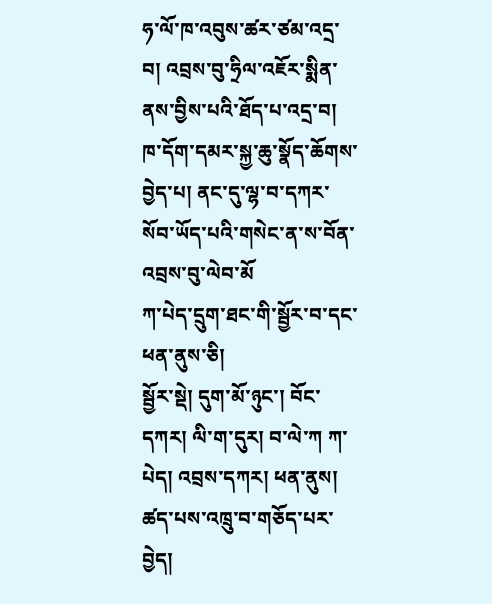ཧ་ལོ་ཁ་འབུས་ཚར་ཙམ་འདྲ་བ། འབྲས་བུ་ཧྲིལ་འཇོར་སྨིན་ནས་བྱིས་པའི་ཐོད་པ་འདྲ་བ། ཁ་དོག་དམར་སྐྱ་ཆུ་སྣོད་ཆོགས་བྱེད་པ། ནང་དུ་ལྷ་བ་དཀར་སོབ་ཡོད་པའི་གསེང་ན་ས་བོན་འབྲས་བུ་ལེབ་མོ
ཀ་པེད་དྲུག་ཐང་གི་སྦྱོར་བ་དང་ཕན་ནུས་ཅི།
སྦྱོར་སྡེ། དུག་མོ་ཉུང་། བོང་དཀར། ལི་ག་དུར། བ་ལེ་ཀ ཀ་པེད། འབྲས་དཀར། ཕན་ནུས། ཚད་པས་འཁྲུ་བ་གཅོད་པར་བྱེད།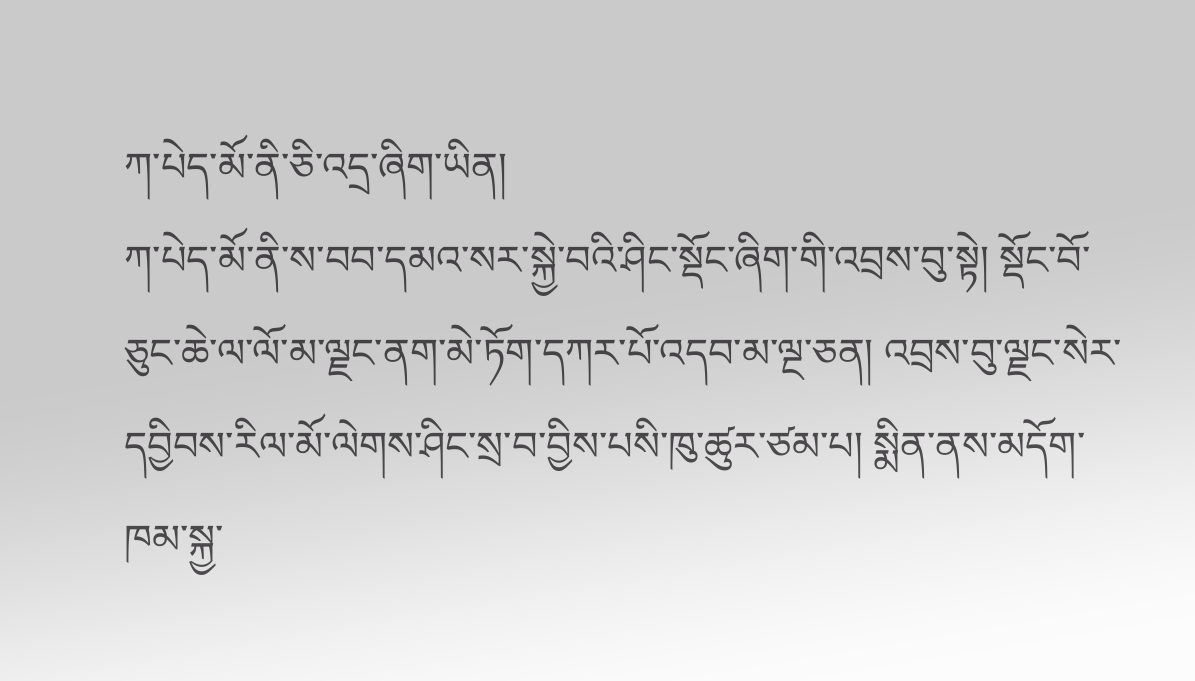ཀ་པེད་མོ་ནི་ཅི་འདྲ་ཞིག་ཡིན།
ཀ་པེད་མོ་ནི་ས་བབ་དམའ་སར་སྐྱེ་བའི་ཤིང་སྡོང་ཞིག་གི་འབྲས་བུ་སྟེ། སྡོང་བོ་ཅུང་ཆེ་ལ་ལོ་མ་ལྗང་ནག་མེ་ཏོག་དཀར་པོ་འདབ་མ་ལྔ་ཅན། འབྲས་བུ་ལྗང་སེར་དབྱིབས་རིལ་མོ་ལེགས་ཤིང་སྲ་བ་བྱིས་པསི་ཁུ་ཚུར་ཙམ་པ། སྨིན་ནས་མདོག་ཁམ་སྐྱ་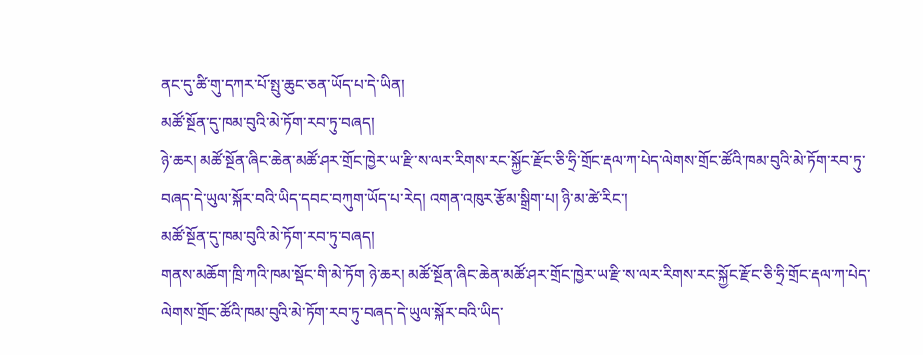ནང་དུ་ཚི་གུ་དཀར་པོ་སྤུ་ཆུང་ཅན་ཡོད་པ་དེ་ཡིན།
མཚོ་སྔོན་དུ་ཁམ་བུའི་མེ་ཏོག་རབ་ཏུ་བཞད།
ཉེ་ཆར། མཚོ་སྔོན་ཞིང་ཆེན་མཚོ་ཤར་གྲོང་ཁྱེར་ཡ་རྫི་ས་ལར་རིགས་རང་སྐྱོང་རྫོང་ཅི་ཧྲི་གྲོང་རྡལ་ཀ་པེད་ལེགས་གྲོང་ཚོའི་ཁམ་བུའི་མེ་ཏོག་རབ་ཏུ་བཞད་དེ་ཡུལ་སྐོར་བའི་ཡིད་དབང་བཀུག་ཡོད་པ་རེད། འགན་འཁུར་རྩོམ་སྒྲིག་པ། ཉི་མ་ཚེ་རིང་།
མཚོ་སྔོན་དུ་ཁམ་བུའི་མེ་ཏོག་རབ་ཏུ་བཞད།
གནས་མཆོག་ཁྲི་ཀའི་ཁམ་སྡོང་གི་མེ་ཏོག ཉེ་ཆར། མཚོ་སྔོན་ཞིང་ཆེན་མཚོ་ཤར་གྲོང་ཁྱེར་ཡ་རྫི་ས་ལར་རིགས་རང་སྐྱོང་རྫོང་ཅི་ཧྲི་གྲོང་རྡལ་ཀ་པེད་ལེགས་གྲོང་ཚོའི་ཁམ་བུའི་མེ་ཏོག་རབ་ཏུ་བཞད་དེ་ཡུལ་སྐོར་བའི་ཡིད་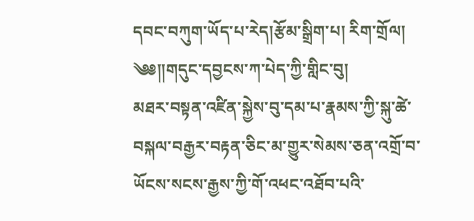དབང་བཀུག་ཡོད་པ་རེད།རྩོམ་སྒྲིག་པ། རིག་གྲོལ།
༄༅།།གདུང་དབྱངས་ཀ་པེད་ཀྱི་གླིང་བུ།
མཐར་བསྟན་འཛིན་སྐྱེས་བུ་དམ་པ་རྣམས་ཀྱི་སྐུ་ཚེ་བསྐལ་བརྒྱར་བརྟན་ཅིང་མ་གྱུར་སེམས་ཅན་འགྲོ་བ་ཡོངས་སངས་རྒྱས་ཀྱི་གོ་འཕང་འཐོབ་པའི་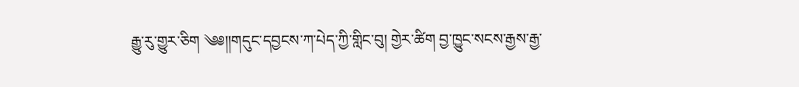རྒྱུ་རུ་གྱུར་ཅིག ༄༅།།གདུང་དབྱངས་ཀ་པེད་ཀྱི་གླིང་བུ། གྱེར་ཚིག བྱ་ཁྱུང་སངས་རྒྱས་རྒྱ་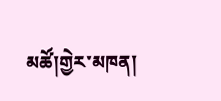མཚོ།གྱེར་མཁན།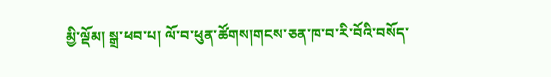མྱི་ལྡོམ། སྒྲ་ཕབ་པ། ལོ་བ་ཕུན་ཚོགས།གངས་ཅན་ཁ་བ་རི་བོའི་བསོད་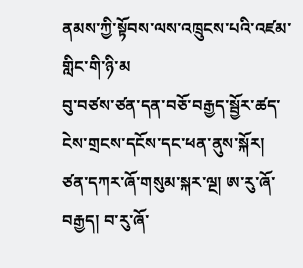ནམས་ཀྱི་སྟོབས་ལས་འཁྲུངས་པའི་འཛམ་གླིང་གི་ཉི་མ
བུ་བཙས་ཙན་དན་བཅོ་བརྒྱད་སྦྱོར་ཚད་ངེས་གྲངས་དངོས་དང་ཕན་ནུས་སྐོར།
ཙན་དཀར་ཞོ་གསུམ་སྐར་ལྔ། ཨ་རུ་ཞོ་བརྒྱད། བ་རུ་ཞོ་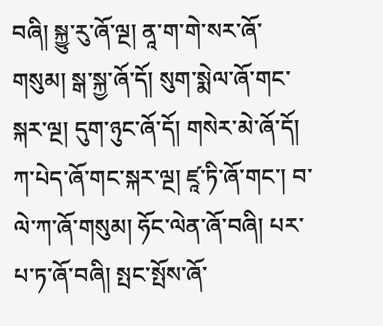བཞི། སྐྱུ་རུ་ཞོ་ལྔ། ནཱ་ག་གེ་སར་ཞོ་གསུམ། སྒ་སྐྱ་ཞོ་དོ། སུག་སྨེལ་ཞོ་གང་སྐར་ལྔ། དུག་ཉུང་ཞོ་དོ། གསེར་མེ་ཞོ་དོ། ཀ་པེད་ཞོ་གང་སྐར་ལྔ། ཛཱ་ཏི་ཞོ་གང་། བ་ལེ་ཀ་ཞོ་གསུམ། ཧོང་ལེན་ཞོ་བཞི། པར་པ་ཏ་ཞོ་བཞི། སྤང་སྤོས་ཞོ་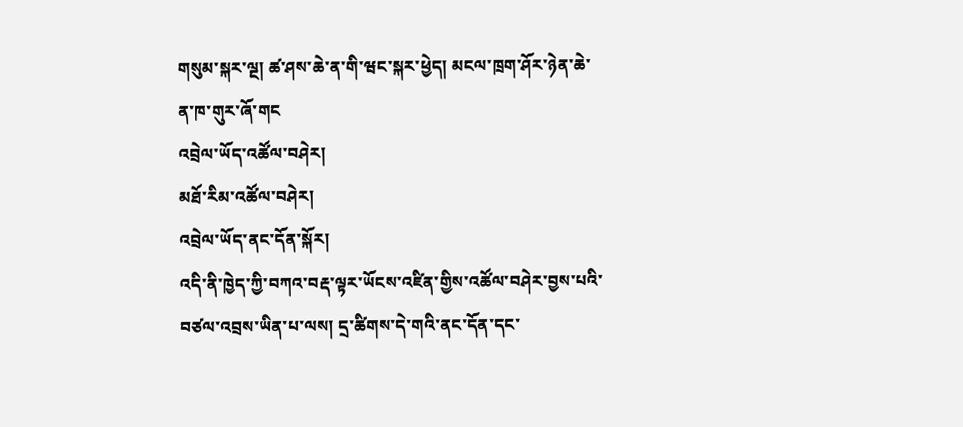གསུམ་སྐར་ལྔ། ཚ་ཤས་ཆེ་ན་གི་ཝང་སྐར་ཕྱེད། མངལ་ཁྲག་ཤོར་ཉེན་ཆེ་ན་ཁ་གུར་ཞོ་གང
འབྲེལ་ཡོད་འཚོལ་བཤེར།
མཐོ་རིམ་འཚོལ་བཤེར།
འབྲེལ་ཡོད་ནང་དོན་སྐོར།
འདི་ནི་ཁྱེད་ཀྱི་བཀའ་བརྡ་ལྟར་ཡོངས་འཛིན་གྱིས་འཚོལ་བཤེར་བྱས་པའི་བཙལ་འབྲས་ཡིན་པ་ལས། དྲ་ཚིགས་དེ་གའི་ནང་དོན་དང་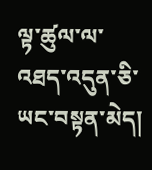ལྟ་ཚུལ་ལ་འཐད་འདུན་ཅི་ཡང་བསྟན་མེད།